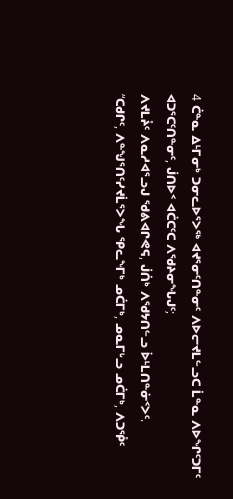4 ᑖᓐᓇ ᐃᒻᒥᓂᒃ ᑐᓂᓚᐅᕐᐳᖅ ᐊᔪᕐᓂᑦᑎᓐᓂᑦ ᐱᐅᓕᔪᒪᓪᓗᑕ ᒫᓐᓇ ᐱᐅᖏᑦᑐᒥᑦ ᐊᑐᕐᑕᑦᑎᓐᓂᑦ, ᒎᑎᐅᑉ ᐊᑖᑕᑦᑕ ᐱᖁᔨᓂᖓᒍᑦ;
ᐱᔪᒪᔧᑦ ᐱᓇᓱᐊᕐᓗᒍ ᖁᕕᐊᒋᕙᕋ, ᒎᑏᒃ ᐱᖁᔭᑎᓪᓗ ᐆᒻᒪᑎᓐᓃᑉᐳᑦ.
“ᑕᑯᒋᑦ, ᐱᓐᖑᕐᑎᑦᓯᔪᒫᕐᐳᖓ ᕿᓚᖕᒥᒃ ᓄᑖᒥᒃ, ᓄᓇᒥᒡᓗ ᓄᑖᒥᒃ, ᐱᑐᕾᑦ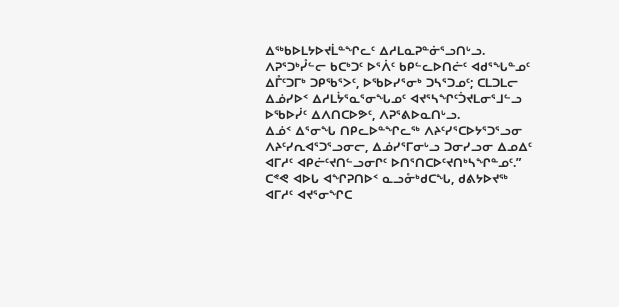ᐃᖅᑲᐅᒪᔭᐅᔪᒫᓐᖏᓚᑦ ᐃᓱᒪᓇᕈᓐᓃᕐᓗᑎᒡᓗ.
ᐱᕈᕐᑐᒃᓮᓪᓕ ᑲᑕᒃᑐᑦ ᐅᕐᐲᑦ ᑲᑭᓪᓚᐅᑎᓖᑦ ᐊᑯᕐᖓᓐᓄᑦ ᐃᒤᑦᑐᒥᒃ ᑐᑭᖃᕐᐳᑦ, ᐅᖃᐅᓯᕐᓂᒃ ᑐᓴᕐᑐᓄᑦ; ᑕᒪᑐᒪᓕ ᐃᓅᓯᐅᑉ ᐃᓱᒪᔮᕐᓇᕐᓂᖓᓄᑦ ᐊᔪᕐᓴᖏᑦᑑᔪᒪᓂᕐᒧᓪᓗ ᐅᖃᐅᓰᑦ ᐃᐱᑎᑕᐅᕗᑦ, ᐱᕈᕐᕕᐅᓇᑎᒡᓗ.
ᐃᓅᑉ ᐃᕐᓂᖓ ᑎᑭᓚᐅᓐᖏᓚᖅ ᐱᔨᑦᓯᕐᑕᐅᔭᕐᑐᕐᓗᓂ ᐱᔨᑦᓯᕆᐊᕐᑐᕐᓗᓂᓕ, ᐃᓅᓯᕐᒥᓂᒡᓗ ᑐᓂᓯᓗᓂ ᐃᓄᐃᑦ ᐊᒥᓱᑦ ᐊᑭᓖᑦᔪᑎᓪᓗᓂᒋᑦ ᐅᑎᕐᑎᑕᐅᑦᔪᑎᒃᓴᖏᓐᓄᑦ.”
ᑕᕝᕙ ᐊᐅᒐ ᐊᖏᕈᑎᐅᑉ ᓇᓗᓁᒃᑯᑕᖓ, ᑯᕕᔭᐅᔪᖅ ᐊᒥᓱᑦ ᐊᔪᕐᓂᖏᑕ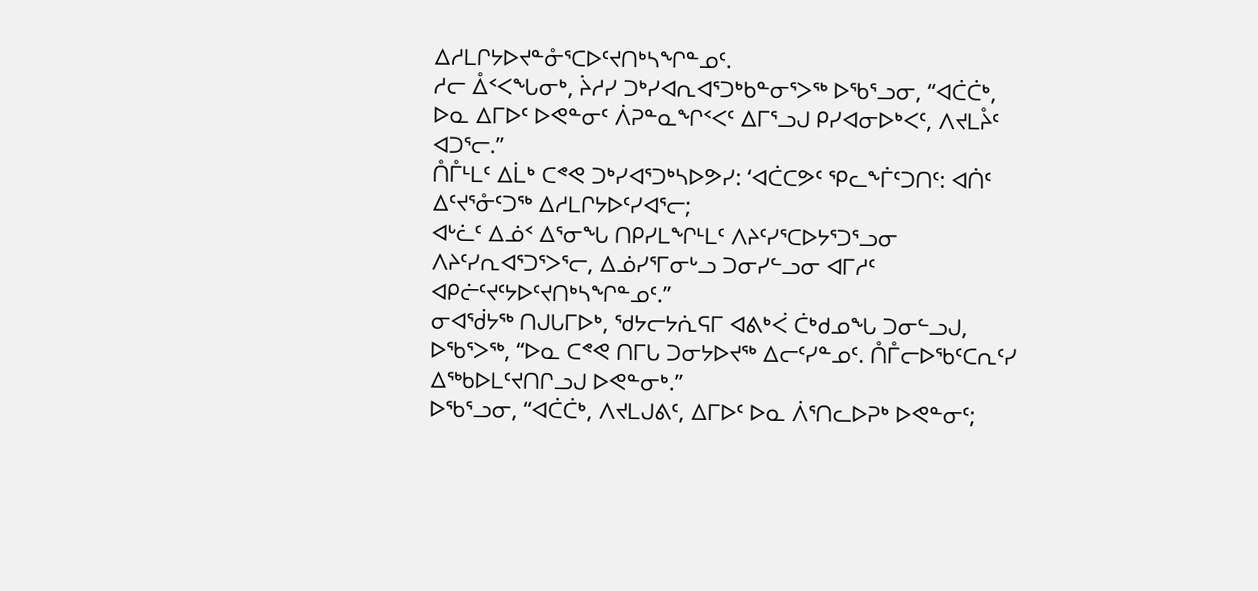ᐃᓱᒪᒋᔭᐅᔪᓐᓁᕐᑕᐅᑦᔪᑎᒃᓴᖏᓐᓄᑦ.
ᓱᓕ ᐂᑉᐸᖓᓂᒃ, ᔩᓱᓯ ᑐᒃᓯᐊᕆᐊᕐᑐᒃᑲᓐᓂᕐᐳᖅ ᐅᖃᕐᓗᓂ, “ᐊᑖᑖᒃ, ᐅᓇ ᐃᒥᐅᑦ ᐅᕙᓐᓂᑦ ᐲᕈᓐᓇᖏᑉᐸᑦ ᐃᒥᕐᓗᒍ ᑭᓯᐊᓂᐅᒃᐸᑦ, ᐱᔪᒪᔧᑦ ᐊᑐᕐᓕ.”
ᑍᒤᒻᒪᑦ ᐃᒫᒃ ᑕᕝᕙ ᑐᒃᓯᐊᕐᑐᒃᓴᐅᕗᓯ: ‘ᐊᑖᑕᕗᑦ ᕿᓚᖕᒦᑦᑐᑎᑦ: ᐊᑏᑦ ᐃᑦᔪᕐᓁᑦᑐᖅ ᐃᓱᒪᒋᔭᐅᑦᓯᐊᕐᓕ;
ᐊᒡᓛᑦ ᐃᓅᑉ ᐃᕐᓂᖓ ᑎᑭᓯᒪᖏᒻᒪᑦ ᐱᔨᑦᓯᕐᑕᐅᔭᕐᑐᕐᓗᓂ ᐱᔨᑦᓯᕆᐊᕐᑐᕐᐳᕐᓕ, ᐃᓅᓯᕐᒥᓂᒡᓗ ᑐᓂᓯᓪᓗᓂ ᐊᒥᓱᑦ ᐊᑭᓖᑦᔪᑦᔭᐅᑦᔪᑎᒃᓴᖏᓐᓄᑦ.”
ᓂᐊᖂᔭᖅ ᑎᒍᒐᒥᐅᒃ, ᖁᔭᓕᔭᕇᕋᒥ ᐊᕕᒃᐹ ᑖᒃᑯᓄᖓ ᑐᓂᓪᓗᒍ, ᐅᖃᕐᐳᖅ, “ᐅᓇ ᑕᕝᕙ ᑎᒥᒐ ᑐᓂᔭᐅᔪᖅ ᐃᓕᑦᓯᓐᓄᑦ. ᑍᒤᓕᐅᖃᑦᑕᕆᑦᓯ ᐃᖅᑲᐅᒪᑦᔪᑎᒋᓗᒍ ᐅᕙᓐᓂᒃ.”
ᐅᖃᕐᓗᓂ, “ᐊᑖᑖᒃ, ᐱᔪᒪᒍᕕᑦ, ᐃᒥᐅᑦ ᐅᓇ ᐲᕐᑎᓚᐅᕈᒃ ᐅᕙᓐᓂᑦ;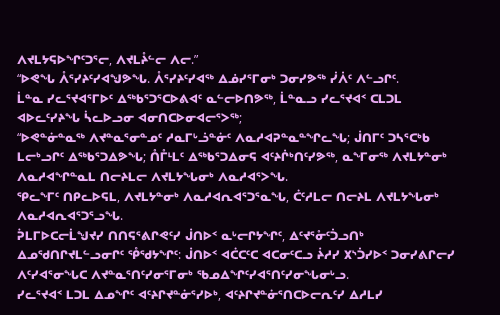ᐱᔪᒪᔭᕋᐅᖏᑦᑐᕐᓕ, ᐱᔪᒪᔧᓪᓕ ᐱᓕ.”
“ᐅᕙᖓ ᐰᕐᓯᔨᑦᓯᐊᖑᕗᖓ. ᐰᕐᓯᔨᑦᓯᐊᖅ ᐃᓅᓯᕐᒥᓂᒃ ᑐᓂᓯᕗᖅ ᓰᐲᑦ ᐱᓪᓗᒋᑦ.
ᒫᓐᓇ ᓯᓚᕐᔪᐊᕐᒥᐅᑦ ᐃᖅᑲᕐᑐᕐᑕᐅᕕᐊᑦ ᓇᓪᓕᐅᑎᕗᖅ, ᒫᓐᓇᓗ ᓯᓚᕐᔪᐊᑉ ᑕᒪᑐᒪ ᐊᐅᓚᑦᓯᔨᖓ ᓵᓚᐅᓗᓂ ᐊᓂᑎᑕᐅᓂᐊᓕᕐᐳᖅ;
“ᐅᕙᓐᓃᓐᓇᖅ ᐱᔪᓐᓇᕐᓂᓐᓄᑦ ᓱᓇᒥᒡᓘᓐᓃᑦ ᐱᓇᓱᐊᕈᓐᓇᓐᖏᓚᖓ; ᒎᑎᒥᑦ ᑐᓴᕐᑕᒃᑲ ᒪᓕᒃᓗᒋᑦ ᐃᖅᑲᕐᑐᐃᕗᖓ; ᑍᒤᒻᒪᑦ ᐃᖅᑲᕐᑐᐃᓂᕋ ᐊᑦᔨᒌᒃᑎᑦᓯᕗᖅ, ᓇᖕᒥᓂᖅ ᐱᔪᒪᔭᓐᓂᒃ ᐱᓇᓱᐊᖏᓐᓇᒪ ᑎᓕᔨᒪᓕ ᐱᔪᒪᔭᖓᓂᒃ ᐱᓇᓱᐊᕐᐳᖓ.
ᕿᓚᖕᒥᑦ ᑎᑭᓚᐅᕋᒪ, ᐱᔪᒪᔭᓐᓂᒃ ᐱᓇᓱᐊᕆᐊᕐᑐᕐᓇᖓ, ᑖᑦᓱᒪᓕ ᑎᓕᔨᒪ ᐱᔪᒪᔭᖓᓂᒃ ᐱᓇᓱᐊᕆᐊᕐᑐᕐᓗᖓ.
ᕉᒪᒥᐅᑕᓕᒫᖑᔪᓯ ᑎᑎᕋᕐᕕᒋᕙᑦᓯ ᒎᑎᐅᑉ ᓇᒡᓕᒋᔭᖏᑦ, ᐃᑦᔪᕐᓁᑦᑑᓗᑎᒃ ᐃᓄᖁᑎᒋᔪᒪᓪᓗᓂᒋᑦ ᕾᖁᔭᖏᑦ: ᒎᑎᐅᑉ ᐊᑖᑕᑦᑕ ᐊᑕᓂᑦᑕᓗ ᔩᓱᓯ ᙭ᔅᑑᓯᐅᑉ ᑐᓂᓯᕕᒋᓕᓯ ᐱᑦᓯᐊᕐᓂᖓᑕ ᐱᔪᓐᓇᕐᑎᑦᓯᓂᕐᒥᓂᒃ ᖃᓄᐃᖏᑦᓯᐊᕐᑎᑦᓯᓂᖓᓂᒡᓗ.
ᓯᓚᕐᔪᐊᑉ ᒪᑐᒪ ᐃᓄᖏᑦ ᐊᑦᔨᒋᔪᓐᓃᕐᓯᐅᒃ, ᐊᑦᔨᒋᔪᓐᓃᕐᑎᑕᐅᓕᕆᑦᓯ ᐃᓱᒪᓯ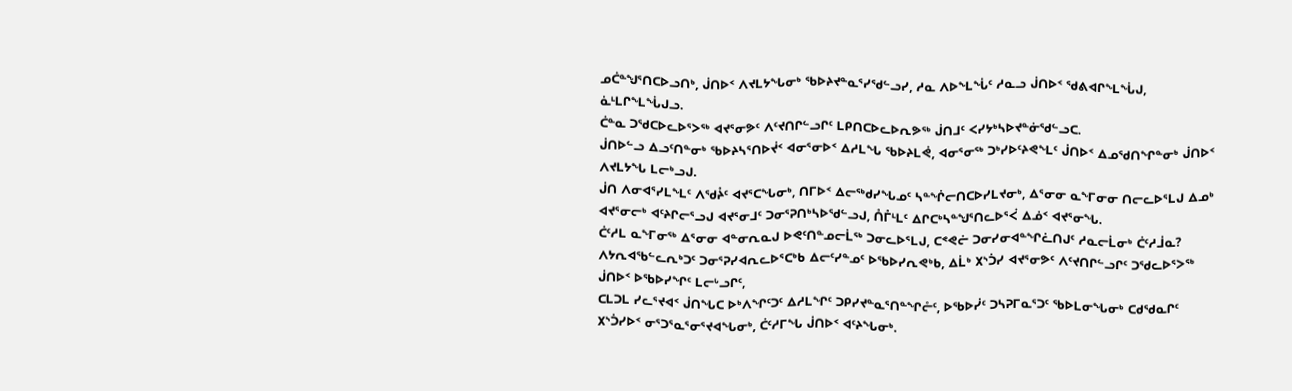ᓄᑖᓐᖑᕐᑎᑕᐅᓗᑎᒃ, ᒎᑎᐅᑉ ᐱᔪᒪᔭᖓᓂᒃ ᖃᐅᔨᔪᓐᓇᕐᓯᖁᓪᓗᓯ, ᓱᓇ ᐱᐅᖕᒪᖔᑦ ᓱᓇᓗ ᒎᑎᐅᑉ ᖁᕕᐊᒋᖕᒪᖔᒍ, ᓈᒻᒪᒋᖕᒪᖔᒍᓗ.
ᑖᓐᓇ ᑐᖁᑕᐅᓚᐅᕐᐳᖅ ᐊᔪᕐᓂᕗᑦ ᐱᑦᔪᑎᒋᓪᓗᒋᑦ ᒪᑭᑎᑕᐅᓚᐅᕆᕗᖅ ᒎᑎᒧᑦ ᐸᓯᔭᒃᓴᐅᔪᓐᓃᖁᓪᓗᑕ.
ᒎᑎᐅᓪᓗ ᐃᓗᑦᑎᓐᓂᒃ ᖃᐅᔨᓴᕐᑎᐅᔫᑉ ᐊᓂᕐᓂᐅᑉ ᐃᓱᒪᖓ ᖃᐅᔨᒪᕚ, ᐊᓂᕐᓂᖅ ᑐᒃᓯᐅᑦᔨᕙᖕᒪᑦ ᒎᑎᐅᑉ ᐃᓄᖁᑎᖏᓐᓂᒃ ᒎᑎᐅᑉ ᐱᔪᒪᔭᖓ ᒪᓕᒃᓗᒍ.
ᒎᑎ ᐱᓂᐊᕐᓯᒪᖕᒪᑦ ᐱᖁᔧᑦ ᐊᔪᕐᑕᖓᓂᒃ, ᑎᒥᐅᑉ ᐃᓕᖅᑯᓯᖓᓄᑦ ᓴᓐᖐᓕᑎᑕᐅᓯᒪᔪᓂᒃ, ᐃᕐᓂᓂ ᓇᖕᒥᓂᓂ ᑎᓕᓚᐅᕐᒪᒍ ᐃᓄᒃ ᐊᔪᕐᓂᓕᒃ ᐊᑦᔨᒋᓕᕐᓗᒍ ᐊᔪᕐᓂᒧᑦ ᑐᓂᕐᕈᑎᒃᓴᐅᖁᓪᓗᒍ, ᑍᒤᒻᒪᑦ ᐃᒋᑕᒃᓴᓐᖑᕐᑎᓚᐅᕐᐹ ᐃᓅᑉ ᐊᔪᕐᓂᖓ.
ᑖᑦᓱᒪ ᓇᖕᒥᓂᖅ ᐃᕐᓂᓂ ᐊᓐᓂᕆᓇᒍ ᐅᕙᑦᑎᓐᓄᓕᒫᖅ ᑐᓂᓚᐅᕐᒪᒍ, ᑕᕝᕙᓖ ᑐᓂᓯᓂᐊᓐᖏᓛᑎᒍᑦ ᓱᓇᓕᒫᓂᒃ ᑖᑦᓱᒨᓇ?
ᐱᔭᕆᐊᖃᓪᓚᕆᒃᑐᑦ ᑐᓂᕐᕈᓯᐊᕆᓚᐅᕐᑕᒃᑲ ᐃᓕᑦᓯᓐᓄᑦ ᐅᖃᐅᓯᕆᕙᒃᑲ, ᐃᒫᒃ ᙭ᔅᑑᓯ ᐊᔪᕐᓂᕗᑦ ᐱᑦᔪᑎᒋᓪᓗᒋᑦ ᑐᖁᓚᐅᕐᐳᖅ ᒎᑎᐅᑉ ᐅᖃᐅᓯᖏᑦ ᒪᓕᒡᓗᒋᑦ,
ᑕᒪᑐᒪ ᓯᓚᕐᔪᐊᑉ ᒎᑎᖓᑕ ᐅᒃᐱᖏᑦᑐᑦ ᐃᓱᒪᖏᑦ ᑐᑭᓯᔪᓐᓇᕐᑎᓐᖏᓔᑦ, ᐅᖃᐅᓰᑦ ᑐᓴᕈᒥᓇᕐᑐᑦ ᖃᐅᒪᓂᖓᓂᒃ ᑕᑯᖁᓇᒋᑦ ᙭ᔅᑑᓯᐅᑉ ᓂᕐᑐᕐᓇᕐᓂᕐᔪᐊᖓᓂᒃ, ᑖᑦᓱᒥᖓ ᒎᑎᐅᑉ ᐊᑦᔨᖓᓂᒃ.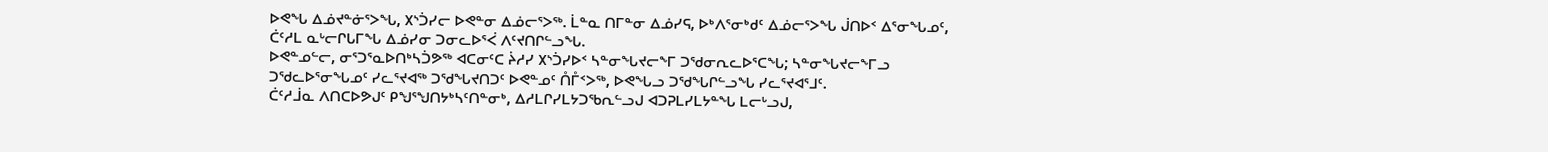ᐅᕙᖓ ᐃᓅᔪᓐᓃᕐᐳᖓ, ᙭ᔅᑑᓯᓕ ᐅᕙᓐᓂ ᐃᓅᓕᕐᐳᖅ. ᒫᓐᓇ ᑎᒥᓐᓂ ᐃᓅᓯᕋ, ᐅᒃᐱᕐᓂᒃᑯᑦ ᐃᓅᓕᕐᐳᖓ ᒎᑎᐅᑉ ᐃᕐᓂᖓᓄᑦ, ᑖᑦᓱᒪ ᓇᒡᓕᒋᒐᒥᖓ ᐃᓅᓯᓂ ᑐᓂᓚᐅᕐᐹ ᐱᑦᔪᑎᒋᓪᓗᖓ.
ᐅᕙᓐᓄᓪᓕ, ᓂᕐᑐᕐᓇᐅᑎᒃᓴᑑᕗᖅ ᐊᑕᓂᑦᑕ ᔩᓱᓯ ᙭ᔅᑑᓯᐅᑉ ᓴᓐᓂᖓᔪᓕᖕᒥ ᑐᖁᓂᕆᓚᐅᕐᑕᖓ; ᓴᓐᓂᖓᔪᓕᖕᒥᓗ ᑐᖁᓚᐅᕐᓂᖓᓄᑦ ᓯᓚᕐᔪᐊᖅ ᑐᖁᖓᔪᑎᑐᑦ ᐅᕙᓐᓄᑦ ᑍᒤᑉᐳᖅ, ᐅᕙᖓᓗ ᑐᖁᖓᒋᓪᓗᖓ ᓯᓚᕐᔪᐊᕐᒧᑦ.
ᑖᑦᓱᒨᓇ ᐱᑎᑕᐅᕗᒍᑦ ᑭᖑᕐᖑᑎᔭᒃᓴᑦᑎᓐᓂᒃ, ᐃᓱᒪᒋᓯᒪᔭᑐᖃᕆᓪᓗᒍ ᐊᑐᕈᒪᓯᒪᔭᓐᖓ ᒪᓕᒡᓗᒍ,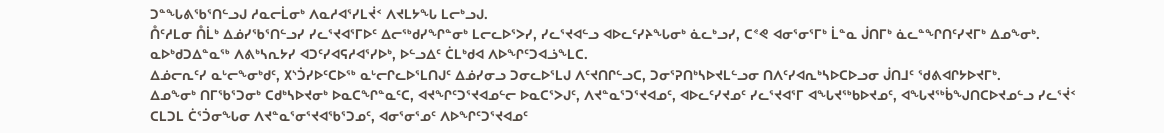ᑐᓐᖓᕕᖃᕐᑎᓪᓗᒍ ᓱᓇᓕᒫᓂᒃ ᐱᓇᓱᐊᕐᓯᒪᔫᑉ ᐱᔪᒪᔭᖓ ᒪᓕᒃᓗᒍ.
ᑍᑦᓱᒪᓂ ᑍᒫᒃ ᐃᓅᓯᖃᕐᑎᓪᓗᓯ ᓯᓚᕐᔪᐊᕐᒥᐅᑦ ᐃᓕᖅᑯᓯᖏᓐᓂᒃ ᒪᓕᓚᐅᕐᐳᓯ, ᓯᓚᕐᔪᐊᓪᓗ ᐊᐅᓚᑦᓯᔨᖓᓂᒃ ᓈᓚᒃᓗᓯ, ᑕᕝᕙ ᐊᓂᕐᓂᕐᒥᒃ ᒫᓐᓇ ᒎᑎᒥᒃ ᓈᓚᓐᖏᑎᑦᓯᔪᒥᒃ ᐃᓄᖕᓂᒃ.
ᓇᐅᒃᑯᑐᐃᓐᓇᖅ ᐱᕕᒃᓴᕆᔭᓯ ᐊᑐᑦᓯᐊᕋᓱᐊᕐᓯᐅᒃ, ᐅᓪᓗᐃᑦ ᑖᒪᒃᑯᐊ ᐱᐅᖏᑦᑐᐊᓘᖕᒪᑕ.
ᐃᓅᓕᕆᑦᓯ ᓇᒡᓕᖕᓂᒃᑯᑦ, ᙭ᔅᑑᓯᐅᑦᑕᐅᖅ ᓇᒡᓕᒋᓚᐅᕐᒪᑎᒍᑦ ᐃᓅᓯᓂᓗ ᑐᓂᓚᐅᕐᒪᒍ ᐱᑦᔪᑎᒋᓪᓗᑕ, ᑐᓂᕐᕈᑎᒃᓴᐅᔪᒪᓪᓗᓂ ᑎᐱᑦᓯᐊᕆᒃᓴᐅᑕᐅᓗᓂ ᒎᑎᒧᑦ ᖁᕕᐊᒋᔭᐅᔪᒥᒃ.
ᐃᓄᖕᓂᒃ ᑎᒥᖃᕐᑐᓂᒃ ᑕᑯᒃᓴᐅᔪᓂᒃ ᐅᓇᑕᖏᓐᓇᑦᑕ, ᐊᔪᖏᑦᑐᕐᔪᐊᓄᓪᓕ ᐅᓇᑕᕐᐳᒍᑦ, ᐱᔪᓐᓇᕐᑐᕐᔪᐊᓄᑦ, ᐊᐅᓚᑦᓯᔪᓄᑦ ᓯᓚᕐᔪᐊᕐᒥ ᐊᖓᔪᖅᑲᐅᔪᓄᑦ, ᐊᖓᔪᖅᑳᖑᑎᑕᐅᔪᓄᓪᓗ ᓯᓚᕐᔫᑉ ᑕᒪᑐᒪ ᑖᕐᑑᓂᖓᓂ ᐱᔪᓐᓇᕐᓂᕐᔪᐊᖃᕐᑐᓄᑦ, ᐊᓂᕐᓂᕐᓄᑦ ᐱᐅᖏᑦᑐᕐᔪᐊᓄᑦ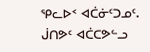ᕿᓚᐅᑉ ᐊᑖᓃᑦᑐᓄᑦ.
ᒎᑎᕗᑦ ᐊᑖᑕᕗᓪᓗ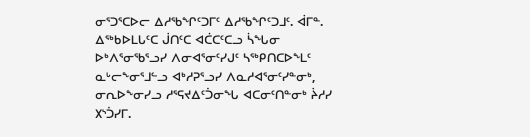ᓂᕐᑐᕐᑕᐅᓕ ᐃᓱᖃᖏᑦᑐᒥᑦ ᐃᓱᖃᖏᑦᑐᒧᑦ. ᐋᒥᓐ.
ᐃᖅᑲᐅᒪᒐᑦᑕ ᒎᑎᑦᑕ ᐊᑖᑕᑦᑕᓗ ᓵᖓᓂ ᐅᒃᐱᕐᓂᖃᕐᓗᓯ ᐱᓂᐊᕐᓂᑦᓯᒍᑦ ᓴᖅᑭᑎᑕᐅᖕᒪᑦ ᓇᒡᓕᖕᓂᕐᒧᓪᓗ ᐊᒃᓱᕈᕐᓗᓯ ᐱᓇᓱᐊᕐᓂᑦᓯᓐᓂᒃ, ᓂᕆᐅᖕᓂᓯᓗ ᓱᕐᕋᔪᐃᑦᑑᓂᖓ ᐊᑕᓂᑦᑎᓐᓂᒃ ᔩᓱᓯ ᙭ᔅᑑᓯᒥ.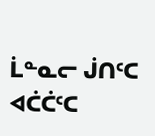ᒫᓐᓇᓕ ᒎᑎᑦᑕ ᐊᑖᑖᑦᑕ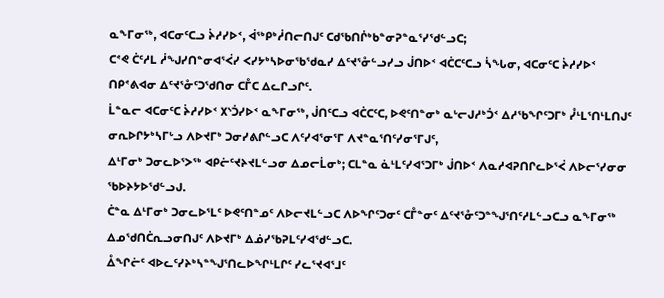ᓇᖕᒥᓂᖅ, ᐊᑕᓂᑦᑕᓗ ᔩᓱᓯᐅᑉ, ᐋᖅᑭᒃᓲᑎᓕᑎᒍᑦ ᑕᑯᖃᑎᒌᒃᑲᓐᓂᕈᓐᓇᕐᓯᖁᓪᓗᑕ;
ᑕᕝᕙ ᑖᑦᓱᒪ ᓲᖑᓯᑎᓐᓂᐊᕐᐹᓯ ᐸᓯᔭᒃᓴᐅᓂᖃᖁᓇᓯ ᐃᑦᔪᕐᓁᓪᓗᓯᓗ ᒎᑎᐅᑉ ᐊᑖᑕᑦᑕᓗ ᓵᖓᓂ, ᐊᑕᓂᑦᑕ ᔩᓱᓯᐅᑉ ᑎᑭᕝᕕᐊᓂ ᐃᑦᔪᕐᓁᑦᑐᖁᑎᓂ ᑕᒤᑕ ᐃᓚᒋᓗᒋᑦ.
ᒫᓐᓇᓕ ᐊᑕᓂᑦᑕ ᔩᓱᓯᐅᑉ ᙭ᔅᑑᓯᐅᑉ ᓇᖕᒥᓂᖅ, ᒎᑎᑦᑕᓗ ᐊᑖᑕᑦᑕ, ᐅᕙᑦᑎᓐᓂᒃ ᓇᒡᓕᒍᓱᒃᑑᑉ ᐃᓱᖃᖏᑦᑐᒥᒃ ᓮᒻᒪᕐᑎᒻᒪᑎᒍᑦ ᓂᕆᐅᒋᔭᒃᓴᒥᒡᓗ ᐱᐅᔪᒥᒃ ᑐᓂᓯᕕᒋᓪᓗᑕ ᐱᑦᓯᐊᕐᓂᕐᒥ ᐱᔪᓐᓇᕐᑎᑦᓯᓂᕐᒥᒍᑦ,
ᐃᒻᒥᓂᒃ ᑐᓂᓚᐅᕐᐳᖅ ᐊᑭᓖᑦᔪᔨᔪᒪᓪᓗᓂ ᐃᓄᓕᒫᓂᒃ; ᑕᒪᓐᓇ ᓈᒻᒪᑦᓯᐊᕐᑐᒥᒃ ᒎᑎᐅᑉ ᐱᓇᓱᐊᕈᑎᒋᓚᐅᕐᐹ ᐱᐅᓕᕐᓯᓂᓂ ᖃᐅᔨᔭᐅᖁᓪᓗᒍ.
ᑖᓐᓇ ᐃᒻᒥᓂᒃ ᑐᓂᓚᐅᕐᒪᑦ ᐅᕙᑦᑎᓐᓄᑦ ᐱᐅᓕᔪᒪᓪᓗᑕ ᐱᐅᖏᑦᑐᓂᑦ ᑕᒤᓐᓂᑦ ᐃᑦᔪᕐᓁᑦᑐᓐᖑᕐᑎᑦᓱᒪᓪᓗᑕᓗ ᓇᖕᒥᓂᖅ ᐃᓄᖁᑎᑖᕆᓗᓂᑎᒍᑦ ᐱᐅᔪᒥᒃ ᐃᓅᓯᖃᕈᒪᑦᓯᐊᖁᓪᓗᑕ.
ᐂᖏᓖᑦ ᐊᐅᓚᑦᓯᔨᒃᓴᓐᖑᕐᑎᓚᐅᖏᒻᒪᒋᑦ ᓯᓚᕐᔪᐊᕐᒧᑦ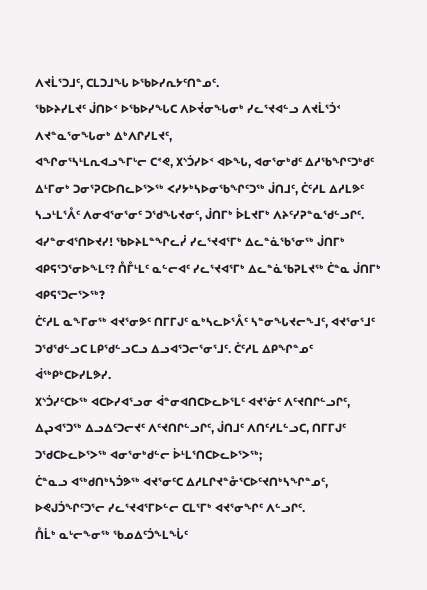ᐱᔪᒫᕐᑐᒧᑦ, ᑕᒪᑐᒧᖓ ᐅᖃᐅᓯᕆᔭᑦᑎᓐᓄᑦ.
ᖃᐅᔨᓯᒪᔪᑦ ᒎᑎᐅᑉ ᐅᖃᐅᓯᖓᑕ ᐱᐅᔫᓂᖓᓂᒃ ᓯᓚᕐᔪᐊᓪᓗ ᐱᔪᒫᕐᑑᑉ ᐱᔪᓐᓇᕐᓂᖓᓂᒃ ᐃᒃᐱᒋᓯᒪᔪᑦ,
ᐊᖏᓂᕐᓴᒻᒪᕆᐊᓗᖕᒥᒡᓕ ᑕᕝᕙ, ᙭ᔅᑑᓯᐅᑉ ᐊᐅᖓ, ᐊᓂᕐᓂᒃᑯᑦ ᐃᓱᖃᖏᑦᑐᒃᑯᑦ ᐃᒻᒥᓂᒃ ᑐᓂᕐᕈᑕᐅᑎᓚᐅᕐᐳᖅ ᐸᓯᔭᒃᓴᐅᓂᖃᖏᑦᑐᖅ ᒎᑎᒧᑦ, ᑖᑦᓱᒪ ᐃᓱᒪᕗᑦ ᓴᓗᒻᒪᕐᐰᑦ ᐱᓂᐊᕐᓂᕐᓂᑦ ᑐᖁᖓᔪᓂᑦ, ᒎᑎᒥᒃ ᐆᒪᔪᒥᒃ ᐱᔨᑦᓯᕈᓐᓇᖁᓪᓗᒋᑦ.
ᐊᓯᓐᓂᐊᕐᑎᐅᔪᓯ! ᖃᐅᔨᒪᓐᖏᓚᓰ ᓯᓚᕐᔪᐊᕐᒥᒃ ᐃᓚᓐᓈᖃᕐᓂᖅ ᒎᑎᒥᒃ ᐊᑭᕋᕐᑐᕐᓂᐅᖕᒪᑦ? ᑍᒤᒻᒪᑦ ᓇᓪᓕᐊᑦ ᓯᓚᕐᔪᐊᕐᒥᒃ ᐃᓚᓐᓈᖃᕈᒪᔪᖅ ᑖᓐᓇ ᒎᑎᒥᒃ ᐊᑭᕋᕐᑐᓕᕐᐳᖅ?
ᑖᑦᓱᒪ ᓇᖕᒥᓂᖅ ᐊᔪᕐᓂᕗᑦ ᑎᒥᒥᒍᑦ ᓇᒃᓴᓚᐅᕐᐰᑦ ᓴᓐᓂᖓᔪᓕᖕᒧᑦ, ᐊᔪᕐᓂᕐᒧᑦ ᑐᖁᖁᓪᓗᑕ ᒪᑭᖁᓪᓗᑕᓗ ᐃᓗᐊᕐᑐᓕᕐᓂᕐᒧᑦ. ᑖᑦᓱᒪ ᐃᑭᖏᓐᓄᑦ ᐋᖅᑭᒃᑕᐅᓯᒪᕗᓯ.
᙭ᔅᑑᓯᑦᑕᐅᖅ ᐊᑕᐅᓯᐊᕐᓗᓂ ᐋᓐᓂᐊᑎᑕᐅᓚᐅᕐᒪᑦ ᐊᔪᕐᓃᑦ ᐱᑦᔪᑎᒋᓪᓗᒋᑦ, ᐃᖢᐊᕐᑐᖅ ᐃᓗᐃᑦᑐᓕᔪᑦ ᐱᑦᔪᑎᒋᓪᓗᒋᑦ, ᒎᑎᒧᑦ ᐱᑎᑦᓱᒪᓪᓗᑕ, ᑎᒥᒥᒍᑦ ᑐᖁᑕᐅᓚᐅᕐᐳᖅ ᐊᓂᕐᓂᒃᑯᓪᓕ ᐆᒻᒪᕐᑎᑕᐅᓚᐅᕐᐳᖅ;
ᑖᓐᓇᓗ ᐊᖅᑯᑎᒃᓴᑑᕗᖅ ᐊᔪᕐᓂᑦᑕ ᐃᓱᒪᒋᔪᓐᓁᕐᑕᐅᑦᔪᑎᒃᓴᖏᓐᓄᑦ, ᐅᕙᒍᑑᖏᑦᑐᕐᓕ ᓯᓚᕐᔪᐊᕐᒥᐅᓪᓕ ᑕᒪᕐᒥᒃ ᐊᔪᕐᓂᖏᑦ ᐱᓪᓗᒋᑦ.
ᑍᒫᒃ ᓇᒡᓕᖕᓂᖅ ᖃᓄᐃᑦᑑᖕᒪᖔᑦ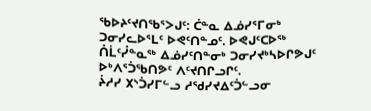ᖃᐅᔨᑦᔪᑎᖃᕐᐳᒍᑦ: ᑖᓐᓇ ᐃᓅᓯᕐᒥᓂᒃ ᑐᓂᓯᓚᐅᕐᒪᑦ ᐅᕙᑦᑎᓐᓄᑦ. ᐅᕙᒍᑦᑕᐅᖅ ᑍᒫᑦᓮᓐᓇᖅ ᐃᓅᓯᑦᑎᓐᓂᒃ ᑐᓂᓯᔪᒃᓴᐅᒋᕗᒍᑦ ᐅᒃᐱᕐᑑᖃᑎᕗᑦ ᐱᑦᔪᑎᒋᓗᒋᑦ.
ᔩᓱᓯ ᙭ᔅᑑᓯᒥᓪᓗ ᓱᖁᓯᔪᐃᑦᑑᓪᓗᓂ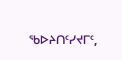ᖃᐅᔨᑎᑦᓯᔪᒥᑦ,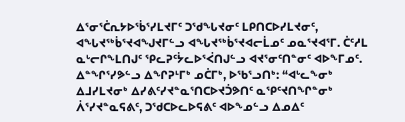ᐃᕐᓂᕐᑖᕆᔭᐅᖄᕐᓯᒪᔪᒥᑦ ᑐᖁᖓᔪᓂᑦ ᒪᑭᑎᑕᐅᓯᒪᔪᓂᑦ, ᐊᖓᔪᖅᑳᕐᔪᐊᖑᔪᒥᓪᓗ ᐊᖓᔪᖅᑳᕐᔪᐊᓕᒫᓄᑦ ᓄᓇᕐᔪᐊᕐᒥ. ᑖᑦᓱᒪ ᓇᒡᓕᒋᖕᒪᑎᒍᑦ ᕿᓚᕈᑦᔮᓚᐅᕐᐹᑎᒍᓪᓗ ᐊᔪᕐᓂᑦᑎᓐᓂᑦ ᐊᐅᖕᒥᓄᑦ.
ᐃᓐᖏᕐᓯᕗᓪᓗ ᐃᖏᕈᒻᒥᒃ ᓄᑖᒥᒃ, ᐅᖃᕐᓗᑎᒃ: “ᐊᒡᓚᖕᓂᒃ ᐃᒧᓯᒪᔪᓂᒃ ᐃᓯᕕᑦᓯᔪᓐᓇᕐᑎᑕᐅᔪᑑᕗᑎᑦ ᓇᕿᑦᔪᑎᖏᓐᓂᒃ ᐲᕐᓯᔪᓐᓇᕋᕕᑦ, ᑐᖁᑕᐅᓚᐅᕋᕕᑦ ᐊᐅᖕᓄᓪᓗ ᐃᓄᐃᑦ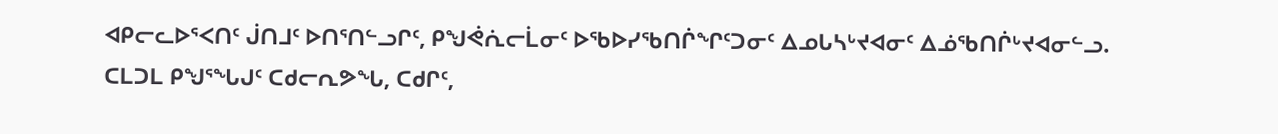ᐊᑭᓕᓚᐅᕐᐸᑎᑦ ᒎᑎᒧᑦ ᐅᑎᕐᑎᓪᓗᒋᑦ, ᑭᖑᕚᕇᓕᒫᓂᑦ ᐅᖃᐅᓯᖃᑎᒌᖏᑦᑐᓂᑦ ᐃᓄᒐᓴᒡᔪᐊᓂᑦ ᐃᓅᖃᑎᒌᒡᔪᐊᓂᓪᓗ.
ᑕᒪᑐᒪ ᑭᖑᕐᖓᒍᑦ ᑕᑯᓕᕆᕗᖓ, ᑕᑯᒋᑦ,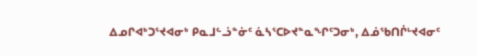ᐃᓄᒋᐊᒃᑐᕐᔪᐊᓂᒃ ᑭᓇᒧᓪᓘᓐᓃᑦ ᓈᓴᕐᑕᐅᔪᓐᓇᖏᑦᑐᓂᒃ, ᐃᓅᖃᑎᒌᒡᔪᐊᓂᑦ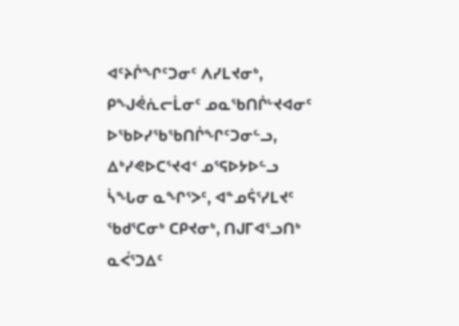ᐊᑦᔨᒌᖏᑦᑐᓂᑦ ᐱᓯᒪᔪᓂᒃ, ᑭᖑᕚᕇᓕᒫᓂᑦ ᓄᓇᖃᑎᒌᒡᔪᐊᓂᑦ ᐅᖃᐅᓯᖃᖃᑎᒌᖏᑦᑐᓂᓪᓗ, ᐃᒃᓯᕙᐅᑕᕐᔪᐊᑉ ᓄᕐᕋᐅᔭᐅᓪᓗ ᓵᖓᓂ ᓇᖏᕐᐳᑦ, ᐊᓐᓄᕌᕐᓯᒪᔪᑦ ᖃᑯᕐᑕᓂᒃ ᑕᑭᔪᓂᒃ, ᑎᒍᒥᐊᕐᓗᑎᒃ ᓇᐹᕐᑐᐃᑦ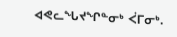ᐊᕙᓚᖓᔪᖏᓐᓂᒃ ᐹᒥᓂᒃ.